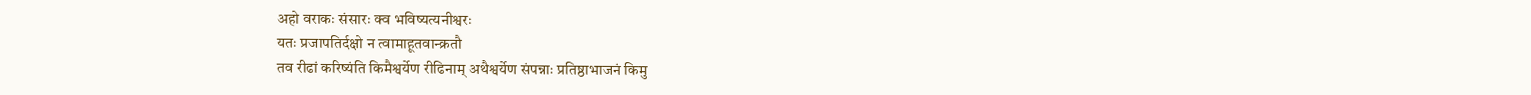अहो वराकः संसारः क्व भविष्यत्यनीश्वरः
यतः प्रजापतिर्दक्षो न त्वामाहूतवान्क्रतौ
तव रीढां करिष्यंति किमैश्वर्येण रीढिनाम् अथैश्वर्येण संपन्नाः प्रतिष्ठाभाजनं किमु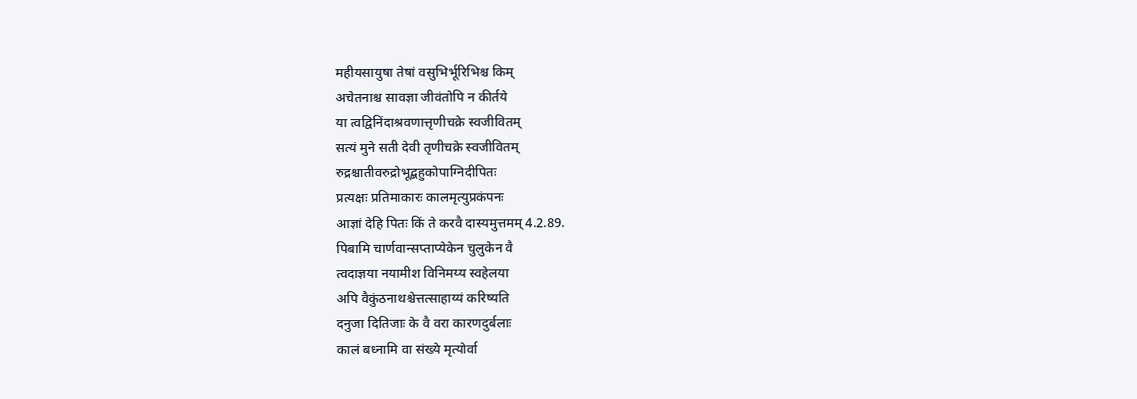महीयसायुषा तेषां वसुभिर्भूरिभिश्च किम्
अचेतनाश्च सावज्ञा जीवंतोपि न कीर्तये
या त्वद्विनिंदाश्रवणात्तृणीचक्रे स्वजीवितम्
सत्यं मुने सती देवी तृणीचक्रे स्वजीवितम्
रुद्रश्चातीवरुद्रोभूद्बहुकोपाग्निदीपितः
प्रत्यक्षः प्रतिमाकारः कालमृत्युप्रकंपनः
आज्ञां देहि पितः किं ते करवै दास्यमुत्तमम् 4.2.89.
पिबामि चार्णवान्सप्ताप्येकेन चुलुकेन वै
त्वदाज्ञया नयामीश विनिमय्य स्वहेलया
अपि वैकुंठनाथश्चेत्तत्साहाय्यं करिष्यति
दनुजा दितिजाः के वै वरा कारणदुर्बलाः
कालं बध्नामि वा संख्ये मृत्योर्वा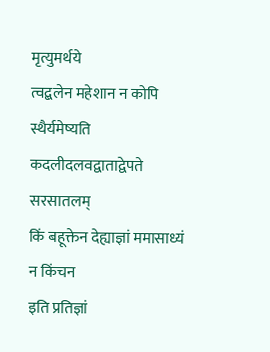मृत्युमर्थये
त्वद्बलेन महेशान न कोपि स्थैर्यमेष्यति
कदलीदलवद्वाताद्वेपते सरसातलम्
किं बहूक्तेन देह्याज्ञां ममासाध्यं न किंचन
इति प्रतिज्ञां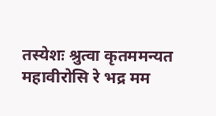तस्येशः श्रुत्वा कृतममन्यत
महावीरोसि रे भद्र मम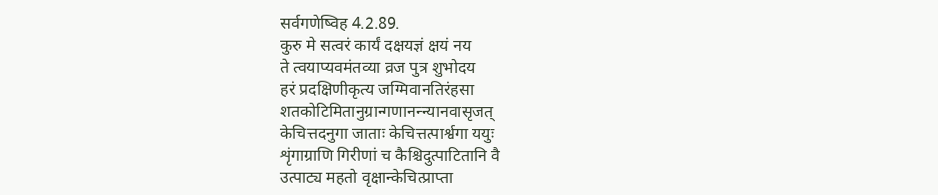सर्वगणेष्विह 4.2.89.
कुरु मे सत्वरं कार्यं दक्षयज्ञं क्षयं नय
ते त्वयाप्यवमंतव्या व्रज पुत्र शुभोदय
हरं प्रदक्षिणीकृत्य जग्मिवानतिरंहसा
शतकोटिमितानुग्रान्गणानन्न्यानवासृजत्
केचित्तदनुगा जाताः केचित्तत्पार्श्वगा ययुः
शृंगाग्राणि गिरीणां च कैश्चिदुत्पाटितानि वै
उत्पाट्य महतो वृक्षान्केचित्प्राप्ता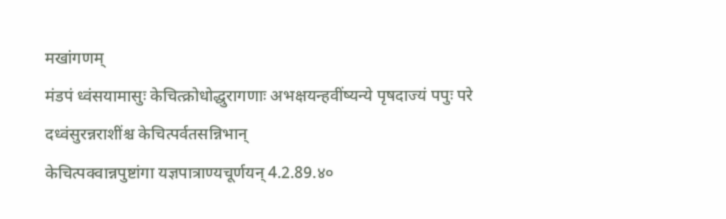मखांगणम्
मंडपं ध्वंसयामासुः केचित्क्रोधोद्धुरागणाः अभक्षयन्हवींष्यन्ये पृषदाज्यं पपुः परे
दध्वंसुरन्नराशींश्च केचित्पर्वतसन्निभान्
केचित्पक्वान्नपुष्टांगा यज्ञपात्राण्यचूर्णयन् 4.2.89.४०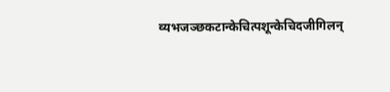व्यभजञ्छकटान्केचित्पशून्केचिदजीगिलन्